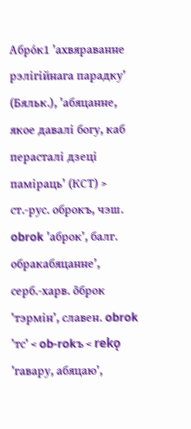Абро́к1 ’ахвяраванне рэлігійнага парадку’ (Бяльк.), ’абяцанне, якое давалі богу, каб перасталі дзеці паміраць’ (КСТ) > ст.-рус. оброкъ, чэш. obrok ’аброк’, балг. обракабяцанне’, серб.-харв. о̏брок ’тэрмін’, славен. obrok ’тс’ < ob‑rokъ < rekǫ ’гавару, абяцаю’,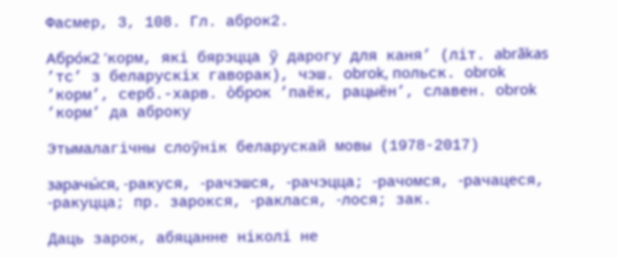Фасмер, 3, 108. Гл. аброк2.

Абро́к2 ’корм, які бярэцца ў дарогу для каня’ (літ. abrãkas ’тс’ з беларускіх гаворак), чэш. obrok, польск. obrok ’корм’, серб.-харв. о̀брок ’паёк, рацыён’, славен. obrok ’корм’ да аброку

Этымалагічны слоўнік беларускай мовы (1978-2017)

зарачы́ся, ‑ракуся, ‑рачэшся, ‑рачэцца; ‑рачомся, ‑рачацеся, ‑ракуцца; пр. зарокся, ‑раклася, ‑лося; зак.

Даць зарок, абяцанне ніколі не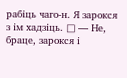рабіць чаго‑н. Я зарокся з ім хадзіць. □ — Не, браце, зарокся і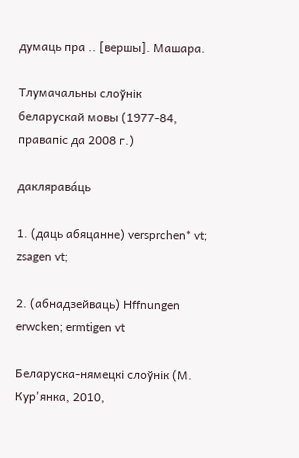думаць пра .. [вершы]. Машара.

Тлумачальны слоўнік беларускай мовы (1977-84, правапіс да 2008 г.)

даклярава́ць

1. (даць абяцанне) versprchen* vt; zsagen vt;

2. (абнадзейваць) Hffnungen erwcken; ermtigen vt

Беларуска-нямецкі слоўнік (М. Кур'янка, 2010,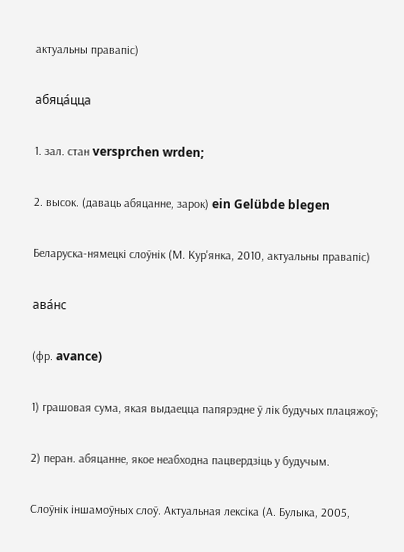актуальны правапіс)

абяца́цца

1. зал. стан versprchen wrden;

2. высок. (даваць абяцанне, зарок) ein Gelübde blegen

Беларуска-нямецкі слоўнік (М. Кур'янка, 2010, актуальны правапіс)

ава́нс

(фр. avance)

1) грашовая сума, якая выдаецца папярэдне ў лік будучых плацяжоў;

2) перан. абяцанне, якое неабходна пацвердзіць у будучым.

Слоўнік іншамоўных слоў. Актуальная лексіка (А. Булыка, 2005,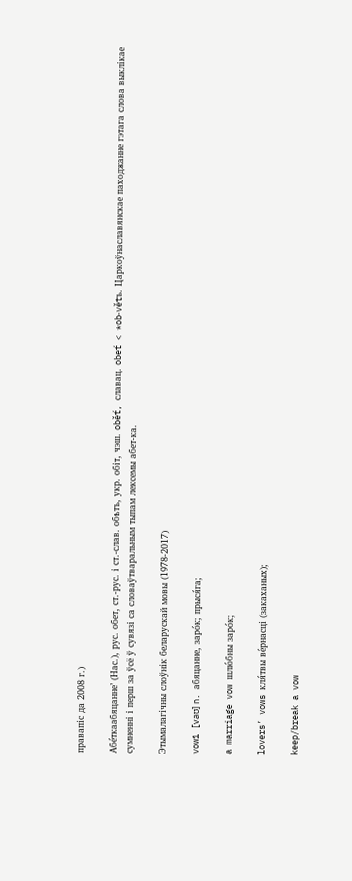правапіс да 2008 г.)

Абе́ткаабяцанне’ (Нас.), рус. обет, ст.-рус. і ст.-слав. обѣтъ, укр. обіт, чэш. oběť, славац. obeť < *ob‑větъ. Царкоўнаславянскае паходжанне гэтага слова выклікае сумненні і перш за ўсё ў сувязі са словаўтваральным тыпам лексемы абет‑ка.

Этымалагічны слоўнік беларускай мовы (1978-2017)

vow1 [vaʊ] n. абяцанне, заро́к; прыся́га;

a marriage vow шлю́бны заро́к;

lovers’ vows кля́твы ве́рнасці (закаханых);

keep/break a vow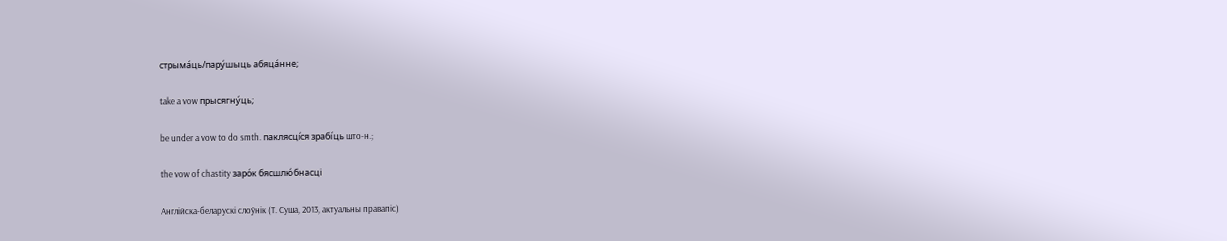стрыма́ць/пару́шыць абяца́нне;

take a vow прысягну́ць;

be under a vow to do smth. паклясці́ся зрабі́ць што-н.;

the vow of chastity заро́к бясшлю́бнасці

Англійска-беларускі слоўнік (Т. Суша, 2013, актуальны правапіс)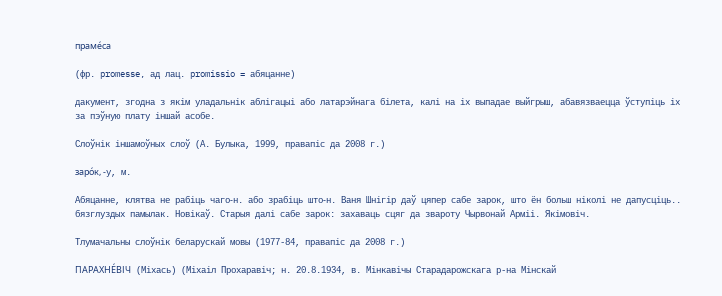праме́са

(фр. promesse, ад лац. promissio = абяцанне)

дакумент, згодна з якім уладальнік аблігацыі або латарэйнага білета, калі на іх выпадае выйгрыш, абавязваецца ўступіць іх за пэўную плату іншай асобе.

Слоўнік іншамоўных слоў (А. Булыка, 1999, правапіс да 2008 г.)

заро́к, ‑у, м.

Абяцанне, клятва не рабіць чаго‑н. або зрабіць што‑н. Ваня Шнігір даў цяпер сабе зарок, што ён больш ніколі не дапусціць.. бязглуздых памылак. Новікаў. Старыя далі сабе зарок: захаваць сцяг да звароту Чырвонай Арміі. Якімовіч.

Тлумачальны слоўнік беларускай мовы (1977-84, правапіс да 2008 г.)

ПАРАХНЕ́ВІЧ (Міхась) (Міхаіл Прохаравіч; н. 20.8.1934, в. Мінкавічы Старадарожскага р-на Мінскай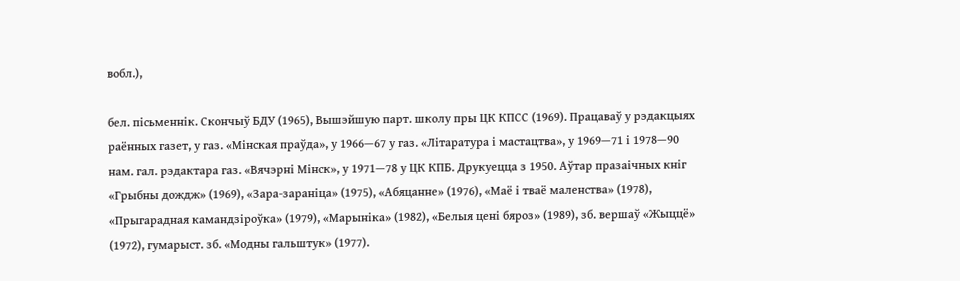вобл.),

бел. пісьменнік. Скончыў БДУ (1965), Вышэйшую парт. школу пры ЦК КПСС (1969). Працаваў у рэдакцыях раённых газет, у газ. «Мінская праўда», у 1966—67 у газ. «Літаратура і мастацтва», у 1969—71 і 1978—90 нам. гал. рэдактара газ. «Вячэрні Мінск», у 1971—78 у ЦК КПБ. Друкуецца з 1950. Аўтар празаічных кніг «Грыбны дождж» (1969), «Зара-зараніца» (1975), «Абяцанне» (1976), «Маё і тваё маленства» (1978), «Прыгарадная камандзіроўка» (1979), «Марыніка» (1982), «Белыя цені бяроз» (1989), зб. вершаў «Жыццё» (1972), гумарыст. зб. «Модны гальштук» (1977).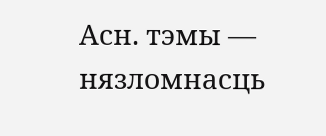Асн. тэмы — нязломнасць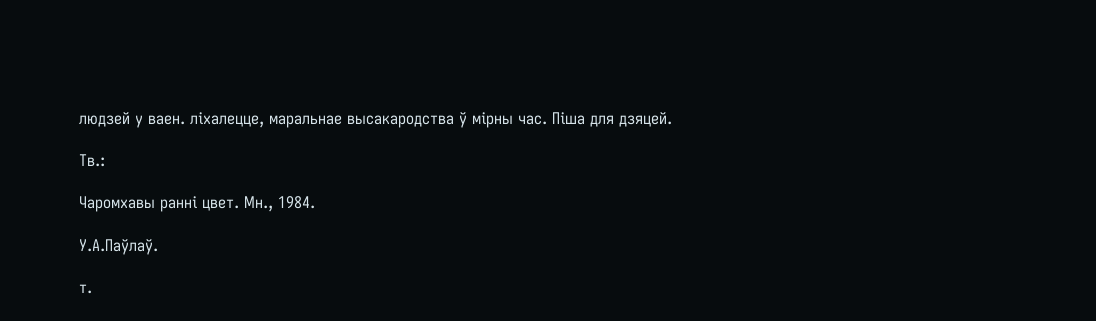людзей у ваен. ліхалецце, маральнае высакародства ў мірны час. Піша для дзяцей.

Тв.:

Чаромхавы ранні цвет. Мн., 1984.

У.А.Паўлаў.

т.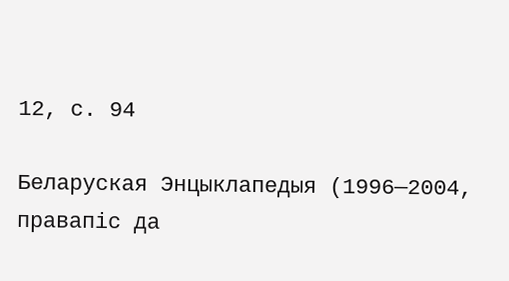12, с. 94

Беларуская Энцыклапедыя (1996—2004, правапіс да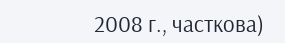2008 г., часткова)